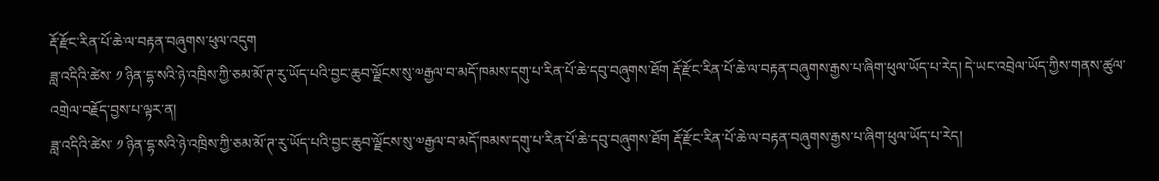རྡོ་རྫོང་རིན་པོ་ཆེ་ལ་བརྟན་བཞུགས་ཕུལ་འདུག
ཟླ་འདིའི་ཚེས་ ༡ ཉིན་དྷ་སའི་ཉེ་འཁྲིས་ཀྱི་ཅམ་མོ་ཊ་རུ་ཡོད་པའི་བྱང་ཆུབ་ལྗོངས་སུ་༧རྒྱལ་བ་མདོ་ཁམས་དགུ་པ་རིན་པོ་ཆེ་དབུ་བཞུགས་ཐོག རྡོ་རྫོང་རིན་པོ་ཆེ་ལ་བརྟན་བཞུགས་རྒྱས་པ་ཞིག་ཕུལ་ཡོད་པ་རེད། དེ་ཡང་འབྲེལ་ཡོད་ཀྱིས་གནས་ཚུལ་འགྲེལ་བརྗོད་བྱས་པ་ལྟར་ན།
ཟླ་འདིའི་ཚེས་ ༡ ཉིན་དྷ་སའི་ཉེ་འཁྲིས་ཀྱི་ཅམ་མོ་ཊ་རུ་ཡོད་པའི་བྱང་ཆུབ་ལྗོངས་སུ་༧རྒྱལ་བ་མདོ་ཁམས་དགུ་པ་རིན་པོ་ཆེ་དབུ་བཞུགས་ཐོག རྡོ་རྫོང་རིན་པོ་ཆེ་ལ་བརྟན་བཞུགས་རྒྱས་པ་ཞིག་ཕུལ་ཡོད་པ་རེད།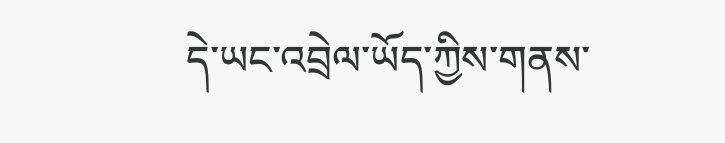དེ་ཡང་འབྲེལ་ཡོད་ཀྱིས་གནས་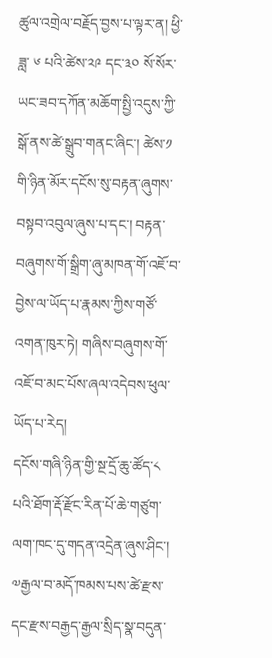ཚུལ་འགྲེལ་བརྗོད་བྱས་པ་ལྟར་ན། ཕྱི་ཟླ་ ༦ པའི་ཚེས་༢༩ དང་༣༠ སོ་སོར་ཡང་ཟབ་དཀོན་མཆོག་སྤྱི་འདུས་ཀྱི་སྒོ་ནས་ཚེ་སྒྲུབ་གནང་ཞིང་། ཚེས་༡ གི་ཉིན་མོར་དངོས་སུ་བརྟན་ཞུགས་བསྟབ་འབུལ་ཞུས་པ་དང་། བརྟན་བཞུགས་གོ་སྒྲིག་ཞུ་མཁན་གོ་འཇོ་བ་བྱེས་ལ་ཡོད་པ་རྣམས་ཀྱིས་གཙོ་འགན་ཁུར་ཏེ། གཞིས་བཞུགས་གོ་འཇོ་བ་མང་པོས་ཞལ་འདེབས་ཕུལ་ཡོད་པ་རེད།
དངོས་གཞི་ཉིན་གྱི་སྔ་དྲོ་ཆུ་ཚོད་༨ པའི་ཐོག་རྡོ་རྫོང་རིན་པོ་ཆེ་གཙུག་ལག་ཁང་དུ་གདན་འདྲེན་ཞུས་ཤིང་། ༧རྒྱལ་བ་མདོ་ཁམས་པས་ཚེ་རྫས་དང་རྫས་བརྒྱད་རྒྱལ་སྲིད་སྣ་བདུན་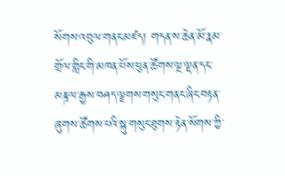སོགས་འབུལ་གནང་མཛད། གདན་ས་ཆེན་མོ་རྣམ་གྲོལ་གླིང་གི་མཁན་པོས་ཕུན་ཚོགས་ལྔ་ལྡན་དང་མཎྜལ་རྒྱས་བཤད་ལྗགས་གསུང་གནང་ཞིང་བརྟན་ཞུགས་ཚོགས་པའི་སྐུ་གསུང་ཐུགས་རྟེན་སོགས་ཀྱི་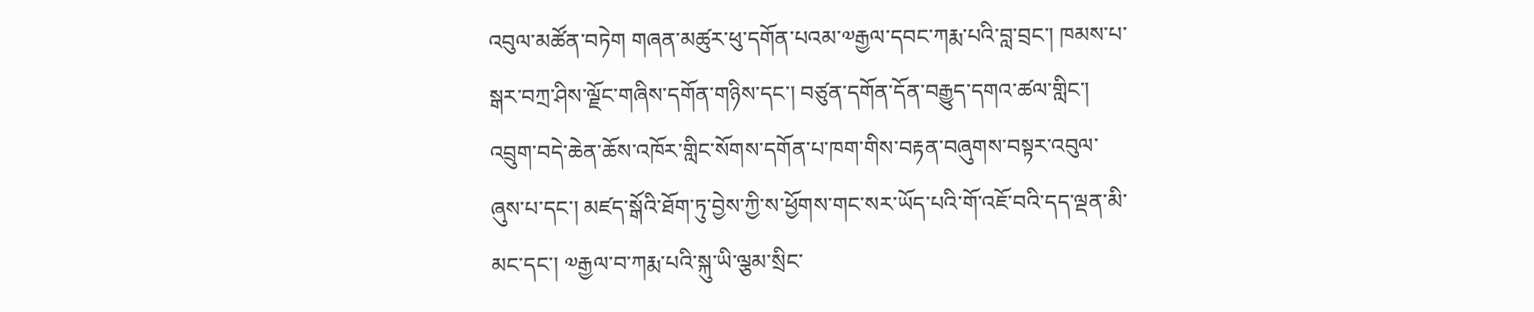འབུལ་མཚོན་བཏེག གཞན་མཚུར་ཕུ་དགོན་པའམ་༧རྒྱལ་དབང་ཀརྨ་པའི་བླ་བྲང་། ཁམས་པ་སྒར་བཀྲ་ཤིས་ལྗོང་གཞིས་དགོན་གཉིས་དང་། བཙུན་དགོན་དོན་བརྒྱུད་དགའ་ཚལ་གླིང་། འབྲུག་བདེ་ཆེན་ཆོས་འཁོར་གླིང་སོགས་དགོན་པ་ཁག་གིས་བརྟན་བཞུགས་བསྟར་འབུལ་ཞུས་པ་དང་། མཛད་སྒོའི་ཐོག་ཏུ་བྱེས་ཀྱི་ས་ཕྱོགས་གང་སར་ཡོད་པའི་གོ་འཇོ་བའི་དད་ལྡན་མི་མང་དང་། ༧རྒྱལ་བ་ཀརྨ་པའི་སྐུ་ཡི་ལྕམ་སྲིང་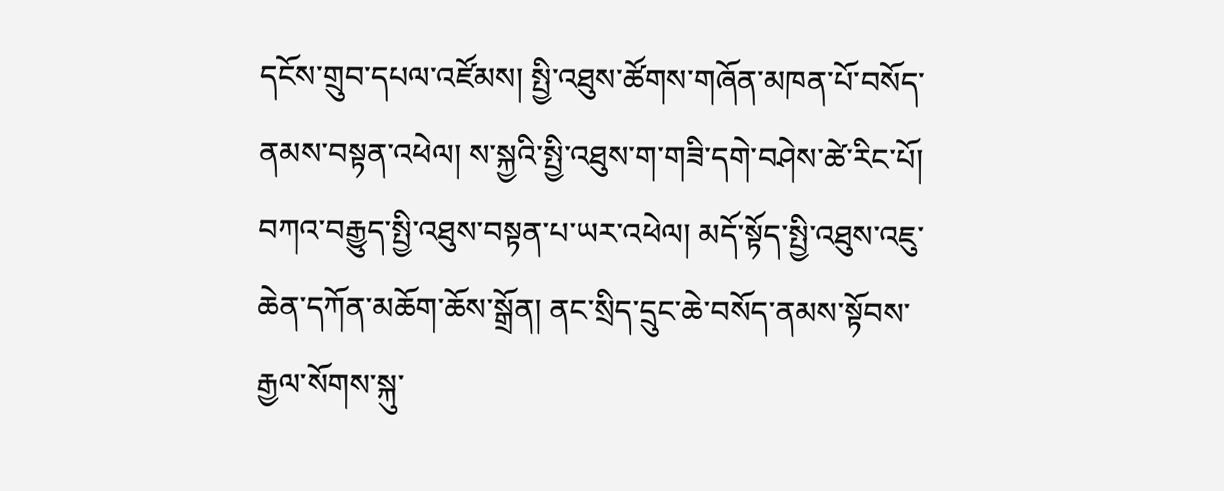དངོས་གྲུབ་དཔལ་འཛོམས། སྤྱི་འཐུས་ཚོགས་གཞོན་མཁན་པོ་བསོད་ནམས་བསྟན་འཕེལ། ས་སྐྱའི་སྤྱི་འཐུས་ག་གཟི་དགེ་བཤེས་ཚེ་རིང་པོ། བཀའ་བརྒྱུད་སྤྱི་འཐུས་བསྟན་པ་ཡར་འཕེལ། མདོ་སྟོད་སྤྱི་འཐུས་འཇུ་ཆེན་དཀོན་མཆོག་ཆོས་སྒྲོན། ནང་སྲིད་དྲུང་ཆེ་བསོད་ནམས་སྟོབས་རྒྱལ་སོགས་སྐུ་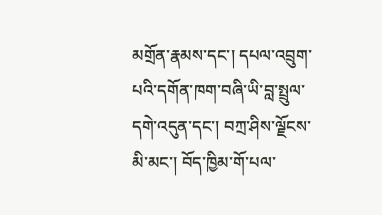མགྲོན་རྣམས་དང་། དཔལ་འབྲུག་པའི་དགོན་ཁག་བཞི་ཡི་བླ་སྤྲུལ་དགེ་འདུན་དང་། བཀྲ་ཤིས་ལྗོངས་མི་མང་། བོད་ཁྱིམ་གོ་པལ་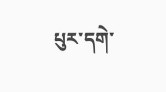པུར་དགེ་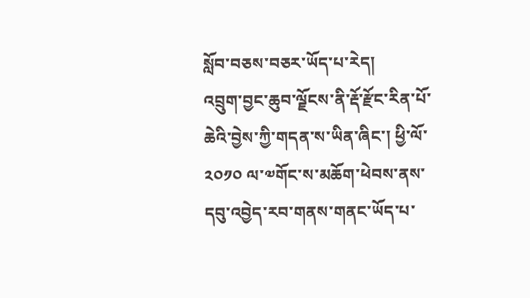སློབ་བཅས་བཅར་ཡོད་པ་རེད།
འབྲུག་བྱང་ཆུབ་ལྗོངས་ནི་རྡོ་རྫོང་རིན་པོ་ཆེའི་བྱེས་ཀྱི་གདན་ས་ཡིན་ཞིང་། ཕྱི་ལོ་༢༠༡༠ ལ་༧གོང་ས་མཆོག་ཕེབས་ནས་དབུ་འབྱེད་རབ་གནས་གནང་ཡོད་པ་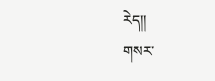རེད།།
གསར་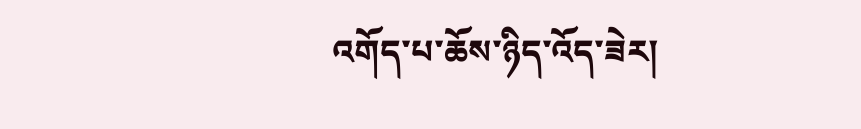འགོད་པ་ཆོས་ཉིད་འོད་ཟེར།